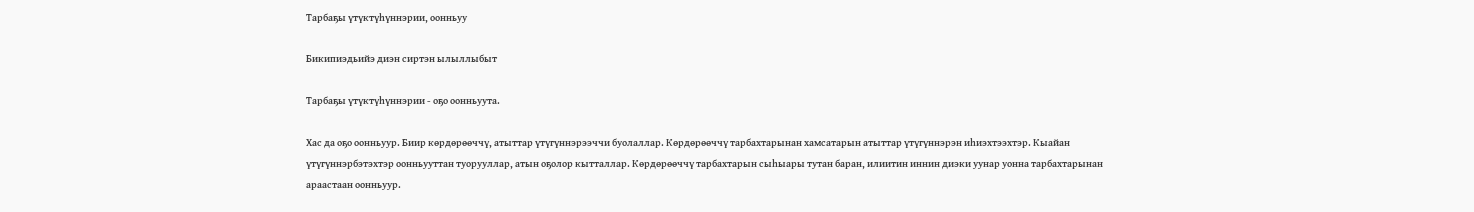Тарбаҕы үтүктүһүннэрии, оонньуу

Бикипиэдьийэ диэн сиртэн ылыллыбыт

Тарбаҕы үтүктүһүннэрии - оҕо оонньуута.

Хас да оҕо оонньуур. Биир көрдөрөөччү, атыттар үтүгүннэрээччи буолаллар. Көрдөрөөччү тарбахтарынан хамсатарын атыттар үтүгүннэрэн иһиэхтээхтэр. Кыайан үтүгүннэрбэтэхтэр оонньууттан туорууллар, атын оҕолор кытталлар. Көрдөрөөччү тарбахтарын сыһыары тутан баран, илиитин иннин диэки уунар уонна тарбахтарынан араастаан оонньуур.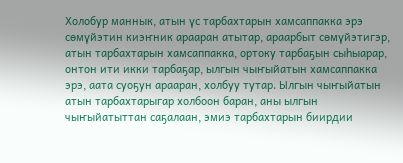Холобур маннык, атын үс тарбахтарын хамсаппакка эрэ сөмүйэтин киэҥник арааран атытар, араарбыт сөмүйэтигэр, атын тарбахтарын хамсаппакка, ортоку тарбаҕын сыһыарар, онтон ити икки тарбаҕар, ылгын чыҥыйатын хамсаппакка эрэ, аата суоҕун арааран, холбуу тутар. Ылгын чыҥыйатын атын тарбахтарыгар холбоон баран, аны ылгын чыҥыйатыттан саҕалаан, эмиэ тарбахтарын биирдии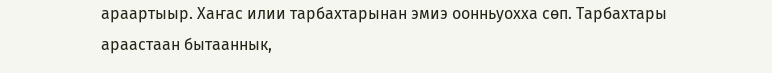араартыыр. Хаҥас илии тарбахтарынан эмиэ оонньуохха сөп. Тарбахтары араастаан бытааннык,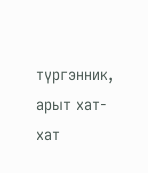түргэнник, арыт хат-хат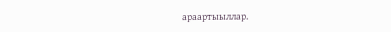араартыыллар.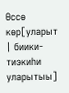Өссө көр[уларыт | биики-тиэкиһи уларытыы]